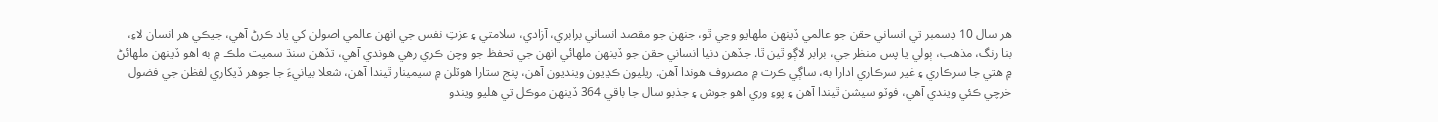هر سال 10 ڊسمبر تي انساني حقن جو عالمي ڏينهن ملهايو وڃي ٿو، جنھن جو مقصد انساني برابري، آزادي، سلامتي ۽ عزتِ نفس جي انهن عالمي اصولن کي ياد ڪرڻ آهي، جيڪي هر انسان لاءِ، بنا رنگ، مذهب، ٻولي يا پس منظر جي، برابر لاڳو ٿين ٿا. جڏهن دنيا انساني حقن جو ڏينهن ملھائي انھن جي تحفظ جو وچن ڪري رهي هوندي آهي، تڏهن سنڌ سميت ملڪ ۾ به اھو ڏينھن ملھائڻ ۾ ھتي جا سرڪاري ۽ غير سرڪاري ادارا به، ساڳي ڪرت ۾ مصروف ھوندا آھن. ريليون ڪڍيون وينديون آهن، پنج ستارا ھوٽلن ۾ سيمينار ٿيندا آهن، شعلا بيانيءَ جا جوهر ڏيکاري لفظن جي فضول خرچي ڪئي ويندي آهي، فوٽو سيشن ٿيندا آهن ۽ پوءِ وري اهو جوش ۽ جذبو سال جا باقي 364 ڏينهن موڪل تي هليو ويندو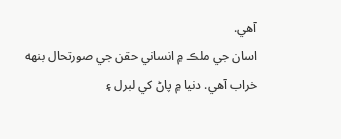آهي.
اسان جي ملڪ ۾ انساني حقن جي صورتحال بنهه خراب آهي. دنيا ۾ پاڻ کي لبرل ۽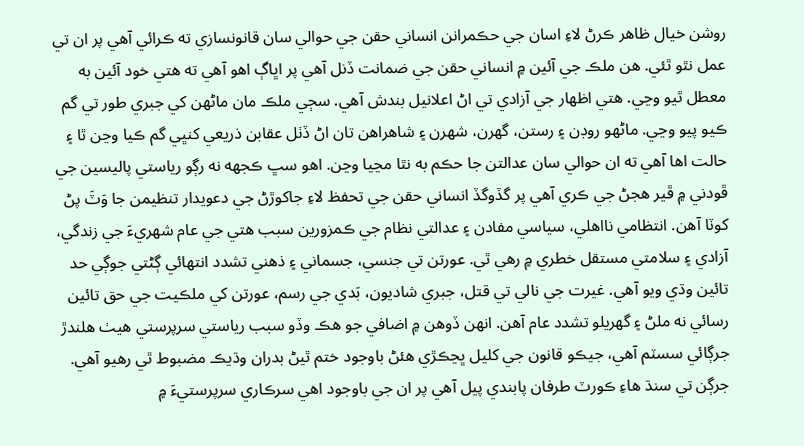روشن خيال ظاهر ڪرڻ لاءِ اسان جي حڪمرانن انساني حقن جي حوالي سان قانونسازي ته ڪرائي آهي پر ان تي عمل نٿو ٿئي. هن ملڪ جي آئين ۾ انساني حقن جي ضمانت ڏنل آهي پر اڀاڳ اهو آهي ته هتي خود آئين به معطل ٿيو وڃي. هتي اظهار جي آزادي تي اڻ اعلانيل بندش آهي. سڄي ملڪ مان ماڻهن کي جبري طور تي گم ڪيو پيو وڃي. ماڻهو روڊن ۽ رستن، گهرن، شهرن ۽ شاهراهن تان اڻ ڏٺل عقابن ذريعي کنڀي گم ڪيا وڃن ٿا ۽ حالت اها آهي ته ان حوالي سان عدالتن جا حڪم به نٿا مڃيا وڃن. اهو سڀ ڪجهه نه رڳو رياستي پاليسين جي ڦودني ۾ ڦير هجڻ جي ڪري آهي پر گڏوگڏ انساني حقن جي تحفظ لاءِ جاکوڙڻ جي دعويدار تنظيمن جا وَٽَ پڻ کوٽا آهن. انتظامي نااهلي، سياسي مفادن ۽ عدالتي نظام جي ڪمزورين سبب هتي جي عام شهريءَ جي زندگي، آزادي ۽ سلامتي مستقل خطري ۾ رھي ٿي. عورتن تي جنسي، جسماني ۽ ذھني تشدد انتهائي ڳڻتي جوڳي حد تائين وڌي ويو آهي. غيرت جي نالي تي قتل، جبري شاديون، بَدي جي رسم، عورتن کي ملڪيت جي حق تائين رسائي نه ملڻ ۽ گهريلو تشدد عام آهن. انهن ڏوهن ۾ اضافي جو هڪ وڏو سبب رياستي سرپرستي هيٺ هلندڙ جرڳائي سسٽم آهي، جيڪو قانون جي کليل ڀڃڪڙي هئڻ باوجود ختم ٿيڻ بدران وڌيڪ مضبوط ٿي رهيو آهي. جرڳن تي سنڌ ھاءِ ڪورٽ طرفان پابندي پيل آھي پر ان جي باوجود اھي سرڪاري سرپرستيءَ ۾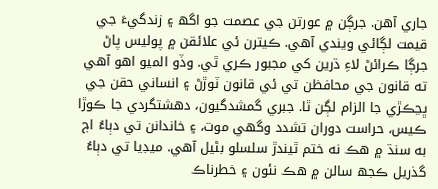جاري آھن. جرڳن ۾ عورتن جي عصمت جو اگھ ۽ زندگيءَ جي قيمت لڳائي ويندي آهي. ڪيترن ئي علائقن ۾ پوليس پاڻ جرڳا ڪرائڻ لاءِ ڌرين کي مجبور ڪري ٿي. وڏو الميو اهو آهي ته قانون جي محافظن تي ئي قانون ٽوڙڻ ۽ انساني حقن جي ڀڃڪڙي جا الزام لڳن ٿا. جبري گمشدگيون، دهشتگردي جا ڪوڙا ڪيس، حراست دوران تشدد وگھي موت، ۽ خاندانن تي دٻاءُ اڄ به سنڌ ۾ هڪ نه ختم ٿيندڙ سلسلو بڻيل آهي. ميڊيا تي دٻاءُ گذريل ڪجھ سالن ۾ هڪ نئون ۽ خطرناڪ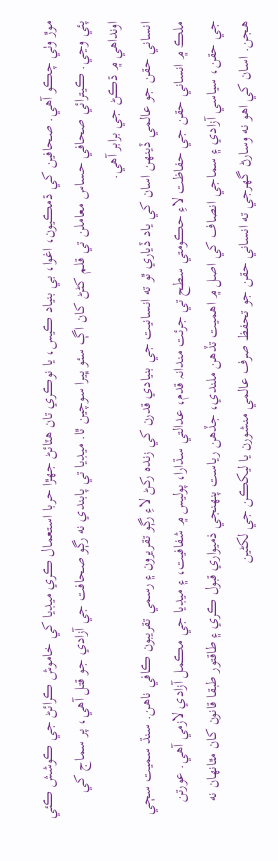موڙ وٺي چڪو آهي. صحافين کي ڌمڪيون، اغوا، بي بنياد ڪيس، يا نوڪري تان هٽائڻ جهڙا حربا استعمال ڪري ميڊيا کي خاموش ڪرائڻ جي ڪوشش ڪئي پئي وڃي. ڪيترائي صحافي حساس معاملن تي قلم کڻڻ کان اڳ سئو ڀيرا سوچين ٿا. ميڊيا تي پابندي نه رڳو صحافت جي آزادي جو قتل آهي، پر سماج کي اونداهي ۾ ڌڪڻ جي برابر آهي.
انساني حقن جو عالمي ڏينهن اسان کي ياد ڏياري ٿو ته انسانيت جي بنيادي قدرن کي زنده رکڻ لاءِ رڳو تقريرون ۽ رسمي تقريبون ڪافي ناهن. سنڌ سميت سڄي ملڪ ۾ انساني حقن جي حفاظت لاءِ حڪومتي سطح تي جرئت مندانہ قدم، عدالتي سڌارا، پوليس ۾ شفافيت، ۽ ميڊيا جي مڪمل آزادي لازمي آهي. عورتن جي حقن، سياسي آزادي ۽ سماجي انصاف کي اصل ۾ اهميت تڏهن ملندي، جڏهن رياست پنهنجي ذميواري قبول ڪري ۽ طاقتور طبقا قانون کان مٿانھان نه ھجن. اسان کي اهو نه وسارڻ گهرجي ته انساني حقن جو تحفظ صرف عالمي منشورن يا ليکڪن جي لکڻين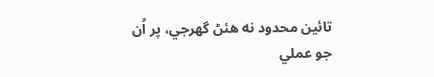تائين محدود نه هئڻ گهرجي، پر اُن جو عملي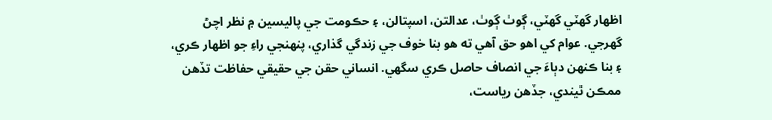اظهار گهٽي گهٽي، ڳوٺ ڳوٺ، عدالتن، اسپتالن، ۽ حڪومت جي پاليسين ۾ نظر اچڻ گهرجي. عوام کي اهو حق آهي ته هو بنا خوف جي زندگي گذاري، پنهنجي راءِ جو اظهار ڪري، ۽ بنا ڪنهن دٻاءَ جي انصاف حاصل ڪري سگهي. انساني حقن جي حقيقي حفاظت تڏهن ممڪن ٿيندي، جڏهن رياست،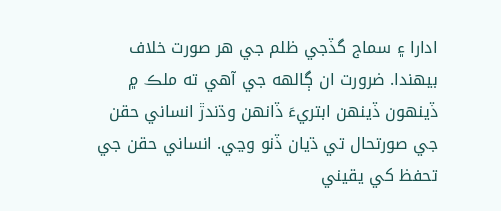ادارا ۽ سماج گڏجي ظلم جي هر صورت خلاف بيهندا. ضرورت ان ڳالهه جي آهي ته ملڪ ۾ ڏينهون ڏينهن ابتريءَ ڏانهن وڌندڙ انساني حقن جي صورتحال تي ڌيان ڏنو وڃي. انساني حقن جي تحفظ کي يقيني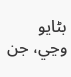بڻايو وڃي، جن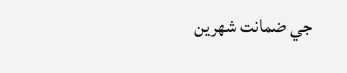جي ضمانت شهرين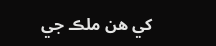کي هن ملڪ جي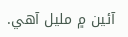آئين ۾ مليل آهي.